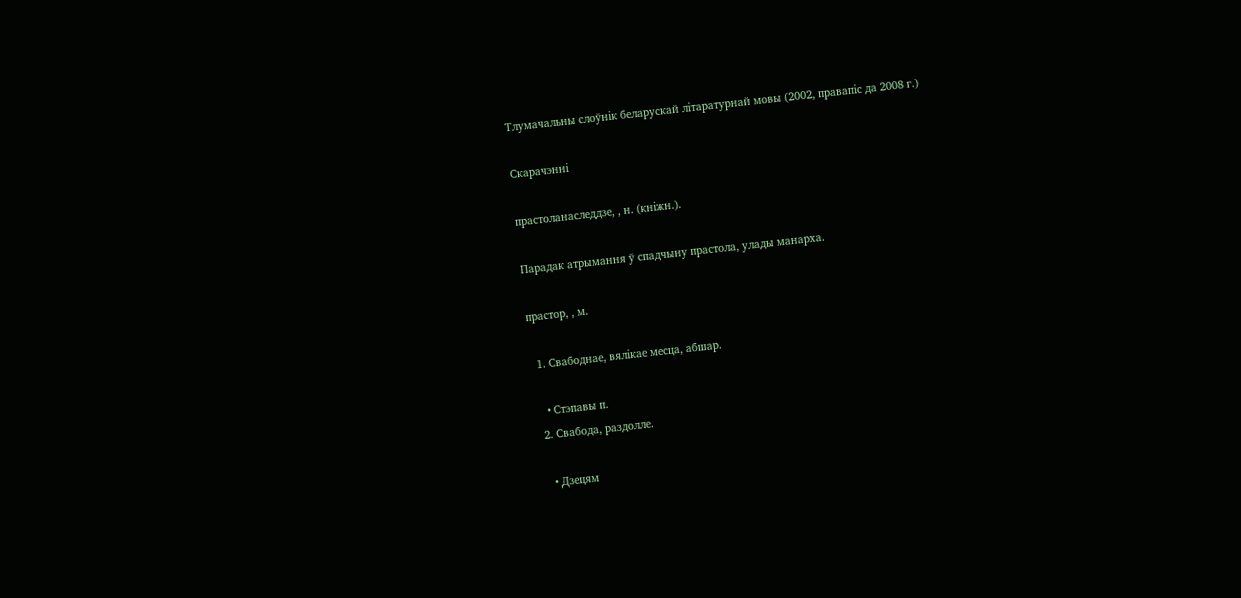Тлумачальны слоўнік беларускай літаратурнай мовы (2002, правапіс да 2008 г.)

Скарачэнні

прастоланаследдзе, , н. (кніжн.).

Парадак атрымання ў спадчыну прастола, улады манарха.

прастор, , м.

  1. Свабоднае, вялікае месца, абшар.

    • Стэпавы п.
  2. Свабода, раздолле.

    • Дзецям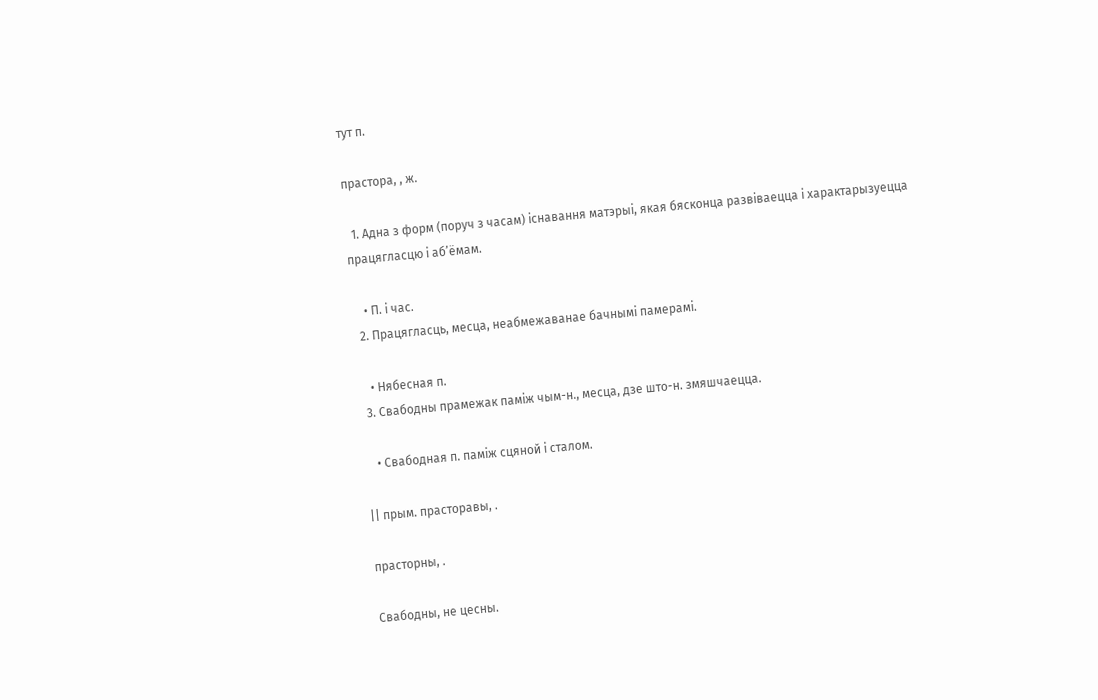тут п.

прастора, , ж.

  1. Адна з форм (поруч з часам) існавання матэрыі, якая бясконца развіваецца і характарызуецца працягласцю і аб’ёмам.

    • П. і час.
  2. Працягласць, месца, неабмежаванае бачнымі памерамі.

    • Нябесная п.
  3. Свабодны прамежак паміж чым-н., месца, дзе што-н. змяшчаецца.

    • Свабодная п. паміж сцяной і сталом.

|| прым. прасторавы, .

прасторны, .

Свабодны, не цесны.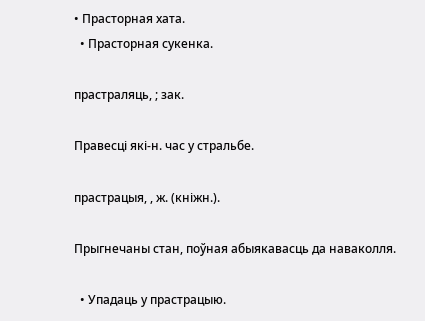• Прасторная хата.
  • Прасторная сукенка.

прастраляць, ; зак.

Правесці які-н. час у стральбе.

прастрацыя, , ж. (кніжн.).

Прыгнечаны стан, поўная абыякавасць да наваколля.

  • Упадаць у прастрацыю.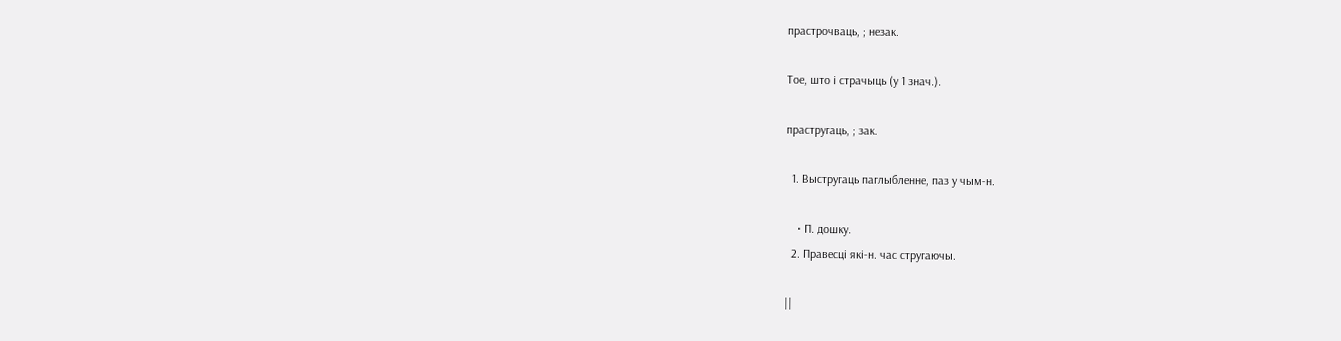прастрочваць, ; незак.

Тое, што і страчыць (у 1 знач.).

прастругаць, ; зак.

  1. Выстругаць паглыбленне, паз у чым-н.

    • П. дошку.
  2. Правесці які-н. час стругаючы.

||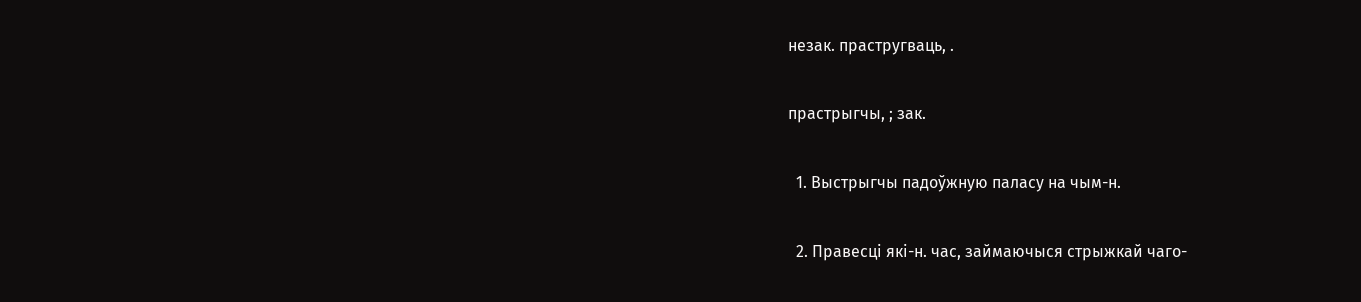незак. прастругваць, .

прастрыгчы, ; зак.

  1. Выстрыгчы падоўжную паласу на чым-н.

  2. Правесці які-н. час, займаючыся стрыжкай чаго-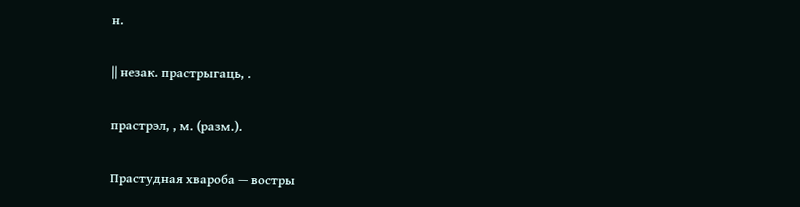н.

|| незак. прастрыгаць, .

прастрэл, , м. (разм.).

Прастудная хвароба — востры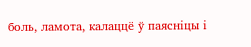боль, ламота, калаццё ў паясніцы і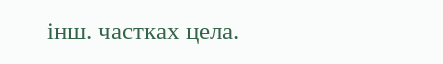інш. частках цела.